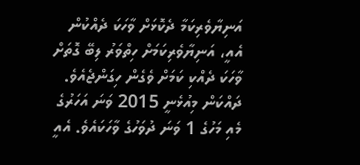އަނިޔާވެރިކަމާ ދެކޮޅަށް ވާހަކަ ދެއްކުން އެއީ، އަނިޔާވެރިކަމަށް ހިތްވަރު ލިބޭ ގޮތަށް ވާހަކަ ދެއްކި ކަމަށް ވެގެން ހިގަންޖެއެވެ. ދައްކަން މިއުޅެނީ 2015 ވަނަ އަހަރުގެ މެއި މަހުގެ 1 ވަނަ ދުވަހުގެ ވާހަކައެވެ. އެއީ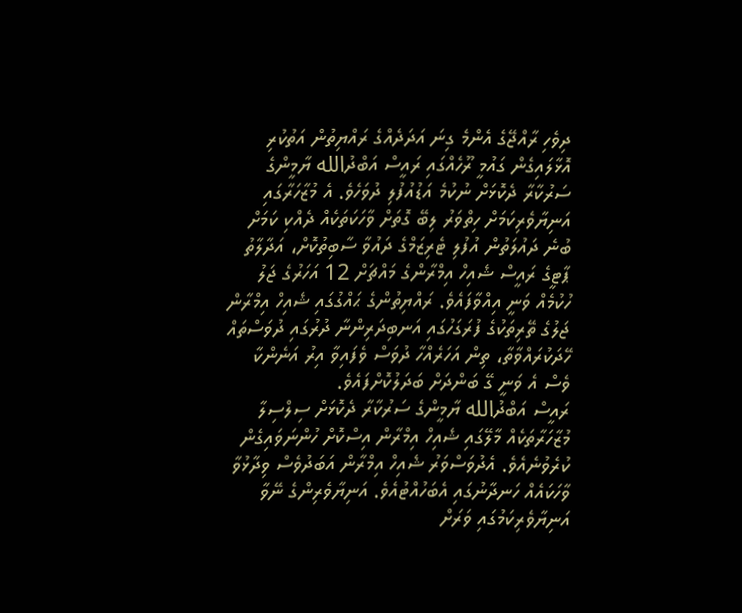ދިވެހި ރާއްޖޭގެ އެންމެ ގިނަ އަދަދެއްގެ ރައްޔިތުން އަތުކުރި އޮޅާލައިގެން ގައުމީ ރޫހެއްގައި ރައީސް އަބްދުالله ޔާމީންގެ ސަރުކާރާ ދެކޮޅަށް ނުކުމެ އަޑުއުފުލި ދުވަހެވެ. އެ މުޒާހަރާގައި އަނިޔާވެރިކަމަށް ހިތްވަރު ލިބޭ ގޮތަށް ވާހަކަތަކެއް ދެއްކި ކަމަށް ބުނެ ދައުލަތުން އުފުލި ޓެރިޒަމްގެ ދައުވާ ސާބިތުކޮށް، އަދާލާތު ޕާޓީގެ ރައީސް ޝެއިހް އިމްރާންގެ މައްޗަށް 12 އަހަރުގެ ޖަލު ހުކުމެއް ވަނީ އިއްވާފައެވެ. ރައްޔިތުންގެ ޙައްގުގައި ޝެއިހް އިމްރާން ޖަލުގެ ތޭރިތަކުގެ ފުރަގަހުގައި އަނބިދަރިންނާ ދުރުގައި ދުވަސްތައް ހޭދަކުރައްވާތާ، ތިން އަހަރެއްހާ ދުވަސް ވެފައިވާ އިރު އަނެންކާ ވެސް އެ ވަނީ ގޭ ބަންދަށް ބަދަލުކޮށްފައެވެ.
ރައީސް އަބްދުالله ޔާމީންގެ ސަރުކާރާ ދެކޮޅަށް ސިލްސިލާ މުޒާހަރާތަކެއް މާލޭގައި ޝެއިހް އިމްރާން އިސްކޮށް ހުންނަވައިގެން ކުރެވުނެއެވެ. އެދުވަސްވަރު ޝެއިހް އިމްރާން އަބަދުވެސް ވިދާޅުވާ ވާހަކައެއް ހަނދާނުގައި އެބަހުއްޓުއެވެ. އަނިޔާވެރިންގެ ނޭވާ އަނިޔާވެރިކަމުގައި ވަރަށް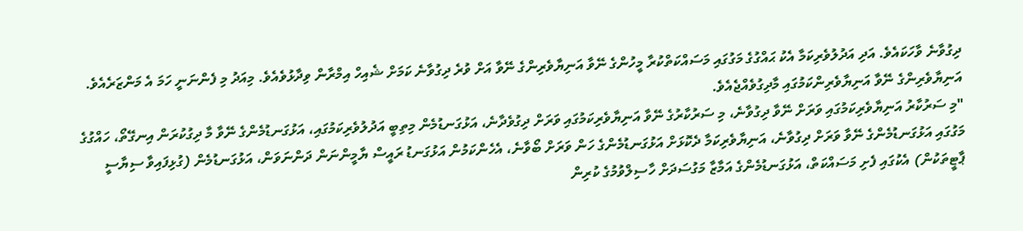ދިގުވާނެ ވާހަކައެވެ. އަދި އަދުލުވެރިކަމާ އެކު ޙައްގުގެ މަގުގައި މަސައްކަތްކުރާ މީހުންގެ ނޭވާ އަނިޔާވެރިންގެ ނޭވާ އަށް ވުރެ ދިގުވާނެ ކަމަށް ޝެއިހް އިމްރާން ވިދާޅުވެއެވެ. މިއަދު މި ފެންނަނީ ހަމަ އެ މަންޒަރެއެވެ. އަނިޔާވެރިންގެ ނޭވާ އަނިޔާވެރިންކަމުގައި މާދިގުވެއްޖެއެވެ.
"މި ސަރުކާރު އަނިޔާވެރިކަމުގައި ވަރަށް ނޭވާ ދިގުވާނެ، މި ސަރުކާރުގެ ނޭވާ އަނިޔާވެރިކަމުގައި ވަރަށް ދިގުވެދާނެ، އަޅުގަނޑުމެން މިތިބީ އަދުލުވެރިކަމުގައި، އަޅުގަނޑުމެންގެ ނޭވާ މާ ދިގުކުރަން އިނގޭތޯ، ހައްގުގެ މަގުގައި އަޅުގަނޑުމެންގެ ނޭވާ ވަރަށް ދިގުވާނެ، އަނިޔާވެރިކަމާ ދެކޮޅަށް އަޅުގަނޑުމެންގެ ހަން ވަރަށް ބޯވާނެ، އެހެންކަމުން އަޅުގަނޑު ރައީސް ޔާމީންނަން ދަންނަވަން، އަޅުގަނޑުމެން (ގުޅިފައިވާ ސިޔާސީ ޕާޓީތަކުން) އެކުގައި ފެށި މަސައްކަތް، އަޅުގަނޑުމެންގެ އަމާޒާ މަގުސަދަށް ހާސިލްވުމުގެ ކުރިން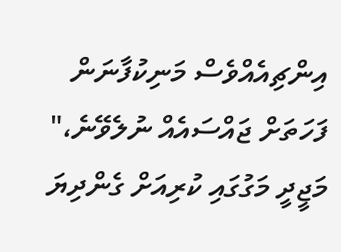އިންޗިއެއްވެސް މަނިކުފާނަން ފަހަތަށް ޖައްސައެއް ނުލެވޭނެ،" މަޖީދީ މަގުގައި ކުރިއަށް ގެންދިޔަ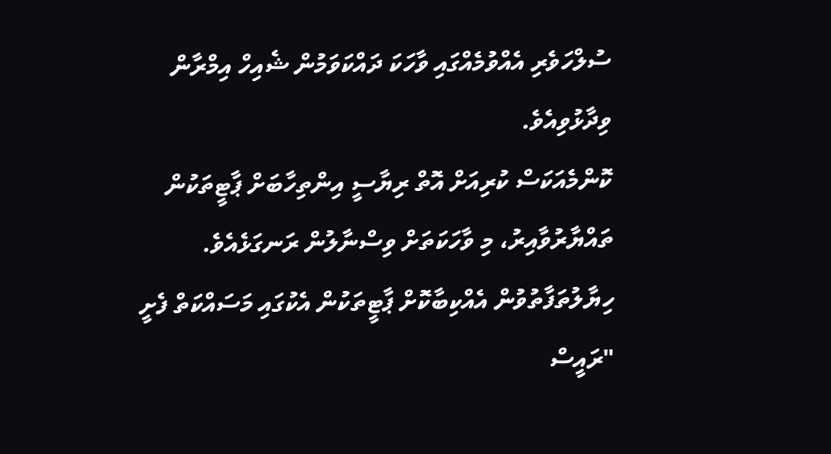ސުލްހަވެރި އެއްވުމެއްގައި ވާހަކަ ދައްކަވަމުން ޝެއިހް އިމްރާން ވިދާޅުވިއެވެ.
ކޮންމެއަކަސް ކުރިއަށް އޮތް ރިޔާސީ އިންތިހާބަށް ޕާޓީތަކުން ތައްޔާރުވާއިރު، މި ވާހަކަތަށް ވިސްނާލުން ރަނގަޅެއެވެ. ހިޔާލުތަފާތުވުން އެއްކިބާކޮށް ޕާޓީތަކުން އެކުގައި މަސައްކަތް ފެށީ "ރައީސް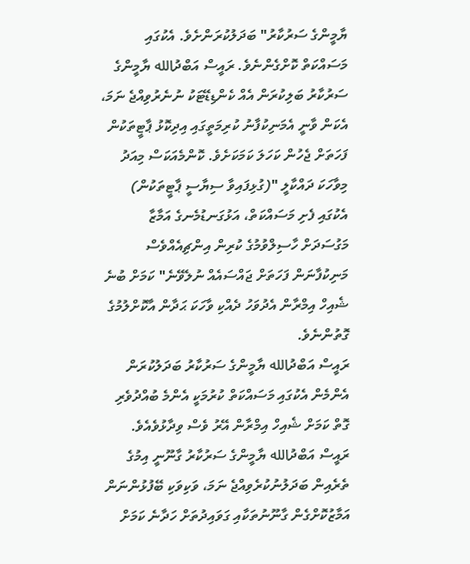ޔާމީންގެ ސަރުކާރު" ބަދަލުކުރަންށެވެ. އެކުގައި މަސައްކަތް ކޮށްގެންނެވެ. ރައީސް އަބްދުالله ޔާމީންގެ ސަރުކާރު ބަލިކުރަން އެއް ކެންޑިޑޭޓަކު ނުނެރުވިއްޖެ ނަމަ، އެކަން ވާނީ އެމަނިކުފާނު ކުރިމަތީގައި އިދިކޮޅު ޕާޓީތަކުން ފަހަތަށް ޖެހުން ކަހަލަ ކަމަކަށެވެ. ކޮންމެއަކަސް މިއަދު މިވާހަކަ ދައްކާލީ "(ގުޅިފައިވާ ސިޔާސީ ޕާޓީތަކުން) އެކުގައި ފެށި މަސައްކަތް، އަޅުގަނޑުމެނގެ އަމާޒާ މަގުސަދަށް ހާސިލްވުމުގެ ކުރިން އިންޗިއެއްވެސް މަނިކުފާނަން ފަހަތަށް ޖައްސައެއް ނުލެވޭނެ" ކަމަށް ބުނެ ޝެއިހް އިމްރާން އެދުވަހު ދެއްކި ވާހަކަ ޙަދާން އާކޮށްލުމުގެ ގޮތުންނެވެ.
ރައީސް އަބްދުالله ޔާމީންގެ ސަރުކާރު ބަދަލުކުރަން އެންމެން އެކުގައި މަސައްކަތް ކުރުމަކީ އެންމެ ބުއްދުވެރި ގޮތް ކަމަށް ޝެއިހް އިމްރާން އޭރު ވެސް ވިދާޅުވެއެވެ. ރައީސް އަބްދުالله ޔާމީންގެ ސަރުކާރު ގާނޫނީ އިމުގެ ތެރެއިން ބަދަލުނުކުރެވިއްޖެ ނަމަ، ވަކިވަކި ބޭފުޅުންނަން އަމާޒުކޮށްގެން ގާނޫނުތަކާއި ގަވައިދުތަށް ހަދާނެ ކަމަށް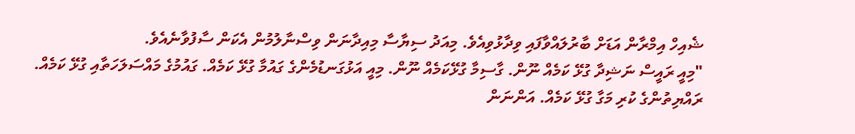ޝެއިހް އިމްރާން އަޑަށް ބާރުލައްވާފައި ވިދާޅުވިއެވެ. މިއަދު ސިޔާސާ މިއިދާނަން ވިސްނާލުމުން އެކަން ސާފުވާނެއެވެ.
"މިއީ ރައީސް ނަޝިދާ ގުޅޭ ކަމެއް ނޫން. ގާސިމާ ގުޅޭކަމެއް ނޫން. މިއީ އަޅުގަނޑުމެންގެ ގައުމާ ގުޅޭ ކަމެއް. ގައުމުގެ މައްސަލަހަތާއި ގުޅޭ ކަމެއް. ރައްޔިތުންގެ ކުރި މަގާ ގުޅޭ ކަމެއް. އަންނަން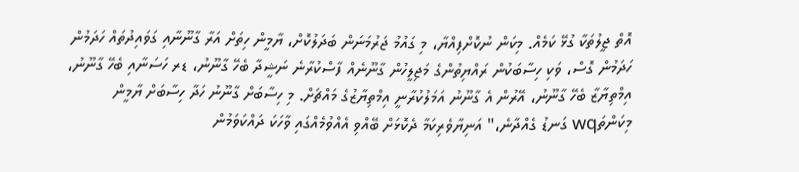އޮތް ޖީލުތަކާ ގުޅޭ ކަމެއް. މިކަން ނުކޮށްފިއްޔާ، މި ގައުމު ޖަރުމަނަން ބަދަލުކޮށް، ޔާމީން ހިތަށް އަރާ ގާނޫނާއި ގަވައިދުތައް ހަދަމުން ހަދަމުން ގޮސް، ވަކި ހިސާބަކުން ރައްޔިތުންގެ މަޖިލީހުން ގާނޫނެއް ފާސްކުރާނެ ނަޝީދާ ބެހޭ ގާނޫނު، ޑރ ހަސަނާއި ބެހޭ ގާނޫނު، އިމްތިޔާޒާ ބެހޭ ގާނޫނު، އޭރުން އެ ގާނޫނު އަމަލުކުރާނީ އިމްތިޔާޒުގެ މައްޗަށް. މި ހިސާބަށް ގާނޫނު ހަދާ ހިސާބަށް ޔާމީން މިކަންތަwq ގަނޑު ގެއްދާނެ،" އަނިޔާވެރިކަމާ ދެކޮޅަށް ބޭއްވި އެއްވުމެއްގައި ވާހަކަ ދައްކަވަމުން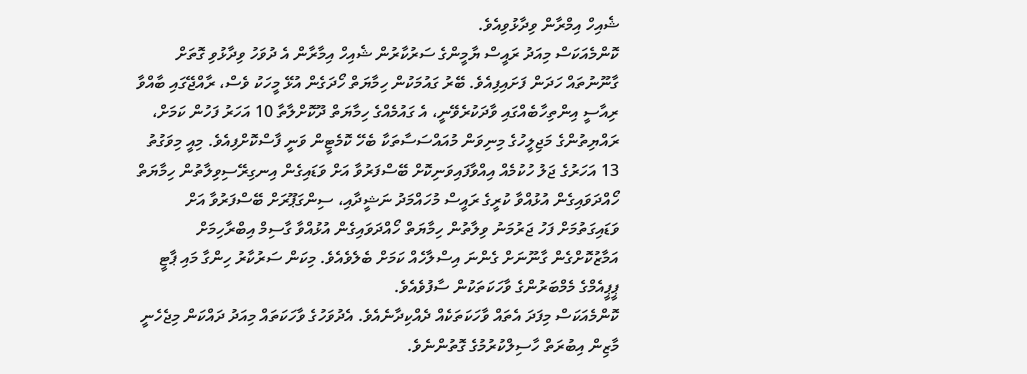ޝެއިހް އިމްރާން ވިދާޅުވިއެވެ.
ކޮންމެއަކަސް މިއަދު ރައީސް ޔާމީންގެ ސަރުކާރުން ޝެއިހް އިމާރާން އެ ދުވަހު ވިދާޅުވި ގޮތަށް ގާނޫނުތައް ހަދަން ފަށައިފިއެވެ. ބޭރު ގައުމަކުން ހިމާޔަތް ހޯދަގެން އުޅޭ މީހަކު ވެސް، ރާއްޖޭގައި ބާއްވާ ރިއާސީ އިންތިހާބެއްގައި ވާދަކުރެވޭނީ، އެ ގައުމެއްގެ ހިމާޔަތް ދޫކޮށްލާތާ 10 އަހަރު ފަހުން ކަމަށް، ރައްޔިތުންގެ މަޖިލީހުގެ މިނިވަން މުއައްސަސާތަކާ ބެހޭ ކޮމެޓީން ވަނީ ފާސްކޮށްފިއެވެ. މިއީ މިވަގުތު 13 އަހަރުގެ ޖަލު ހުކުމެއް އިއްވާފައިވަނިކޮށް ބޭސްފަރުވާ އަށް ވަޑައިގެން އިނގިރޭސިވިލާތުން ހިމާޔަތް ހޯއްދަވައިގެން އުޅުއްވާ ކުރީގެ ރައީސް މުހައްމަދު ނަޝީދާއި، ސިންގަޕޫރަށް ބޭސްފަރުވާ އަށް ވަޑައިގަތުމަށް ފަހު ޖަރުމަނު ވިލާތުން ހިމާޔަތް ހޯއްދަވައިގެން އުޅުއްވާ ގާސިމް އިބްރާހިމަށް އަމާޒުކޮށްގެން ގާނޫނަށް ގެންނަ އިސްލާހެއް ކަމަށް ބެލެވެއެވެ. މިކަން ސަރުކާރު ހިންގާ މައި ޕާޓީ ޕީޕީއެމްގެ މެމްބަރުންގެ ވާހަކަތަކުން ސާފުވެއެވެ.
ކޮންމެއަކަސް މިފަދަ އެތައް ވާހަކަތަކެއް ދެއްކިދާނެއެވެ. އެދުވަހުގެ ވާހަކަތައް މިއަދު ދައްކަން މިޖެހެނީ މާޒިން އިބުރަތް ހާސިލްކުރުމުގެ ގޮތުންނެވެ.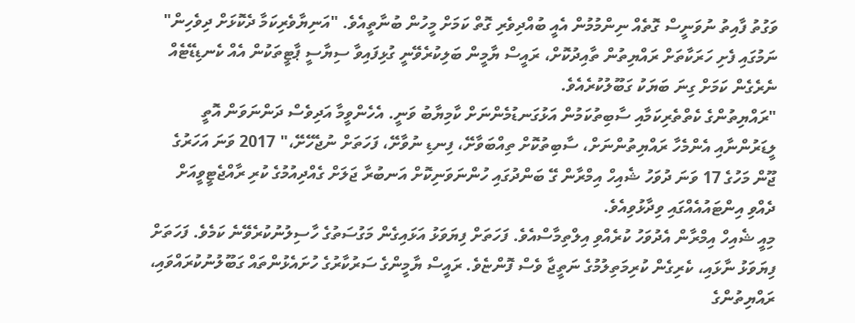ވަގުތު ފާއިތު ނުވަނީސް ގޮތެއް ނިންމުމުން އެއީ ބުއްދިވެރި ގޮތް ކަމަށް މީހުން ބުނާތީއެވެ. "އަނިޔާވެރިކަމާ ދެކޮޅަށް ދިވެހިން" ނަމުގައި ފެށި ހަރަކާތަށް ރައްޔިތުން ތާއިދުކޮށް، ރައީސް ޔާމީން ބަލިކުރެވޭނީ ގުޅިފައިވާ ސިޔާސީ ޕާޓީތަކުން އެއް ކެނޑިޑޭޓެއް ނެރެގެން ކަމަށް ގިނަ ބަޔަކު ގަބޫލުކުރެއެވެ.
"ރައްޔިތުންގެ ކެތްތެރިކަމާއި ސާބިތުކަމުން އަޅުގަނޑުމެންނަށް ކާމިޔާބު ވަނީ. އެހެންވީމާ އަދިވެސް ދަންނަވަން އޮތީ ލީޑަރުންނާއި އެންމެހާ ރައްޔިތުންނަށް، ސާބިތުކޮށް ތިއްބަވާށޭ، ފިނޑި ނުވާށޭ، ފަހަތަށް ނުޖެހޭށޭ،" 2017 ވަނަ އަހަރުގެ ޖޫން މަހުގެ 17 ވަނަ ދުވަހު ޝެއިހް އިމްރާން ގޭ ބަންދުގައި ހުންނަވަނިކޮށް އަނބުރާ ޖަލަށް ގެއްދިއުމުގެ ކުރި ރާއްޖެޓީވީއަށް ދެއްވި އިންޓައުއެއްގައި ވިދާޅުވިއެވެ.
މިއީ ޝެއިހް އިމްރާން އެދުވަހު ކުރެއްވި އިލްތިމާސްއެވެ. ފަހަތަށް ފިޔަވަޅު އަޅައިގެން މަގުސަތުގެ ހާސިލުނުކުރެވޭނެ ކަމެވެ. ފަހަތަށް ފިޔަވަޅު ނާޅައި، ކެރިގެން ކުރިމަތިލުމުގެ ނަތީޖާ ވެސް ފޮންޏެވެ. ރައީސް ޔާމީންގެ ސަރުކާރުގެ ހުށައެޅުންތައް ގަބޫލުނުކުރައްވައި، ރައްޔިތުންގެ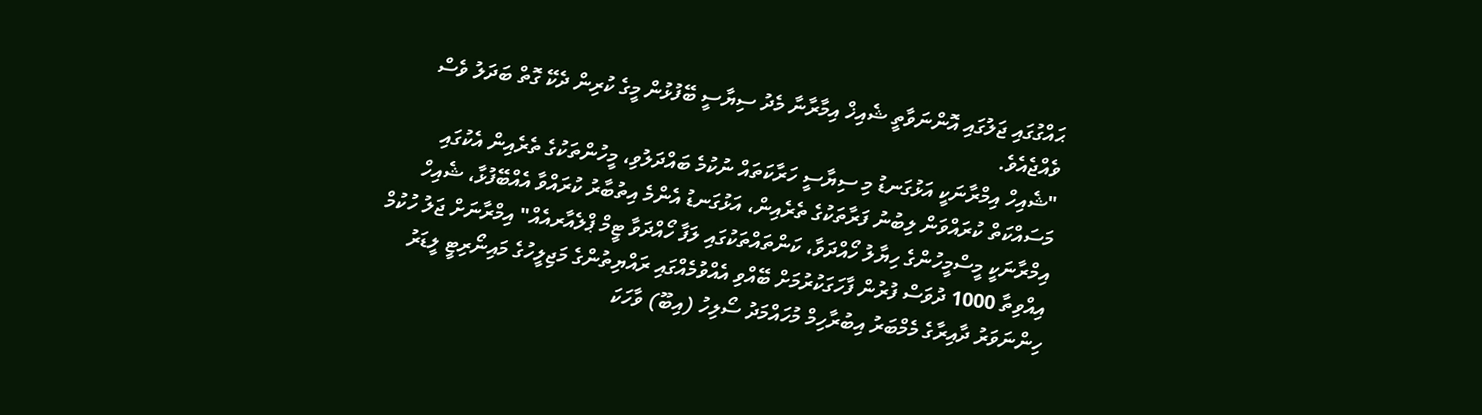ޙައްގުގައި ޖަލުގައި އޮންނަވާތީ ޝެއިޚް އިމާރާނާ މެދު ސިޔާސީ ބޭފުޅުން މީގެ ކުރިން ދެކޭ ގޮތް ބަދަލު ވެސް ވެއްޖެއެވެ.
"ޝެއިހް އިމްރާނަކީ އަޅުގަނޑު މި ސިޔާސީ ހަރާކަތައް ނުކުމެ ބައްދަލުވި، މީހުންތަކުގެ ތެރެއިން އެކުގައި މަސައްކަތް ކުރައްވަން ލިބުނު ފަރާތަކުގެ ތެރެއިން، އަޅުގަނޑު އެންމެ އިތުބާރު ކުރައްވާ އެއްބޭފުޅާ، ޝެއިހް އިމްރާނަކީ މީސްމީހުންގެ ހިޔާލު ހޯއްދަވާ، ކަންތައްތަކުގައި ލަފާ ހޯއްދަވާ ޓީމް ޕްލެއާރއެއް" އިމްރާނަށް ޖަލު ހުކުމް އިއްވިތާ 1000 ދުވަސް ފުރުން ފާހަގަކުރުމަށް ބޭއްވި އެއްވުމެއްގައި ރައްޔިތުންގެ މަޖިލީހުގެ މައިނޯރިޓީ ލީޑަރު ހިންނަވަރު ދާއިރާގެ މެމްބަރު އިބުރާހިމް މުހައްމަދު ސޯލިހު (އިބޫ) ވާހަކަ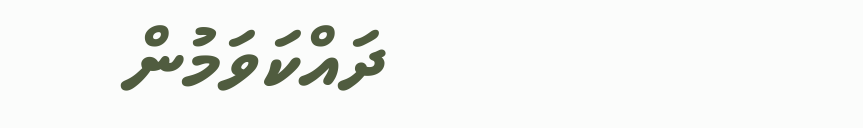ދައްކަވަމުން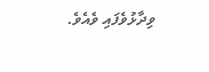ވިދާޅުވެފައި ވެއެވެ.